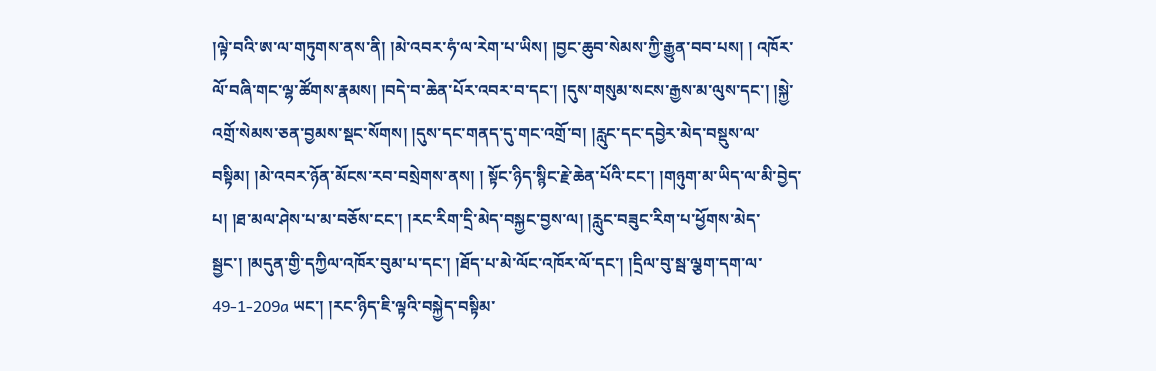།ལྟེ་བའི་ཨ་ལ་གཏུགས་ནས་ནི། །མེ་འབར་ཧཾ་ལ་རེག་པ་ཡིས། །བྱང་ཆུབ་སེམས་ཀྱི་རྒྱུན་བབ་པས། ། འཁོར་ལོ་བཞི་གང་ལྷ་ཚོགས་རྣམས། །བདེ་བ་ཆེན་པོར་འབར་བ་དང་། །དུས་གསུམ་སངས་རྒྱས་མ་ལུས་དང་། །སྐྱེ་འགྲོ་སེམས་ཅན་བྱམས་སྡང་སོགས། །དུས་དང་གནད་དུ་གང་འགྲོ་བ། །རླུང་དང་དབྱེར་མེད་བསྡུས་ལ་བསྟིམ། །མེ་འབར་ཉོན་མོངས་རབ་བསྲེགས་ནས། ། སྟོང་ཉིད་སྙིང་རྗེ་ཆེན་པོའི་ངང་། །གཉུག་མ་ཡིད་ལ་མི་བྱེད་པ། །ཐ་མལ་ཤེས་པ་མ་བཅོས་ངང་། །རང་རིག་དྲི་མེད་བསྐྱང་བྱས་ལ། །རླུང་བཟུང་རིག་པ་ཕྱོགས་མེད་སྦྱང་། །མདུན་གྱི་དཀྱིལ་འཁོར་བུམ་པ་དང་། །ཐོད་པ་མེ་ལོང་འཁོར་ལོ་དང་། །དྲིལ་བུ་སྦ་ལྕག་དག་ལ་ 49-1-209a ཡང་། །རང་ཉིད་ཇི་ལྟའི་བསྐྱེད་བསྟིམ་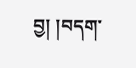བྱ། །བདག་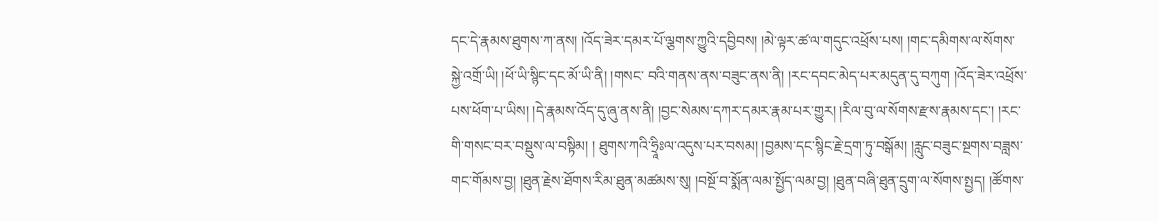དང་དེ་རྣམས་ཐུགས་ཀ་ནས། །འོད་ཟེར་དམར་པོ་ལྕགས་ཀྱུའི་དབྱིབས། །མེ་ལྟར་ཚ་ལ་གདུང་འཕྲོས་པས། །གང་དམིགས་ལ་སོགས་སྐྱེ་འགྲོ་ཡི། །ཕོ་ཡི་སྙིང་དང་མོ་ཡི་ནི། །གསང་ བའི་གནས་ནས་བཟུང་ནས་ནི། །རང་དབང་མེད་པར་མདུན་དུ་བཀུག །འོད་ཟེར་འཕྲོས་པས་ཕོག་པ་ཡིས། །དེ་རྣམས་འོད་དུ་ཞུ་ནས་ནི། །བྱང་སེམས་དཀར་དམར་རྣམ་པར་གྱུར། །རིལ་བུ་ལ་སོགས་རྫས་རྣམས་དང་། །རང་གི་གསང་བར་བསྡུས་ལ་བསྟིམ། ། ཐུགས་ཀའི་ཧྲཱིཿལ་འདུས་པར་བསམ། །བྱམས་དང་སྙིང་རྗེ་དྲག་ཏུ་བསྒོམ། །རླུང་བཟུང་སྔགས་བཟླས་གང་གོམས་བྱ། །ཐུན་རྗེས་ཐོགས་རིམ་ཐུན་མཚམས་སུ། །བསྔོ་བ་སྨོན་ལམ་སྤྱོད་ལམ་བྱ། །ཐུན་བཞི་ཐུན་དྲུག་ལ་སོགས་སྤྱད། །ཚོགས་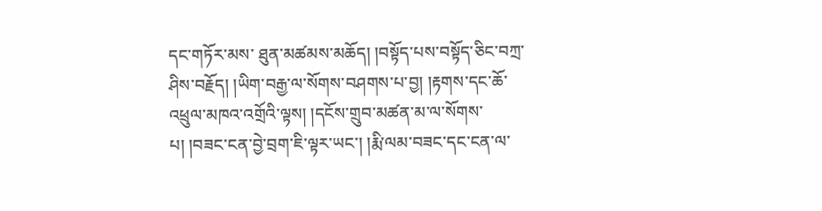དང་གཏོར་མས་ ཐུན་མཚམས་མཆོད། །བསྟོད་པས་བསྟོད་ཅིང་བཀྲ་ཤིས་བརྗོད། །ཡིག་བརྒྱ་ལ་སོགས་བཤགས་པ་བྱ། །རྟགས་དང་ཆོ་འཕྲུལ་མཁའ་འགྲོའི་ལྟས། །དངོས་གྲུབ་མཚན་མ་ལ་སོགས་པ། །བཟང་ངན་བྱེ་བྲག་ཇི་ལྟར་ཡང་། །རྨི་ལམ་བཟང་དང་ངན་ལ་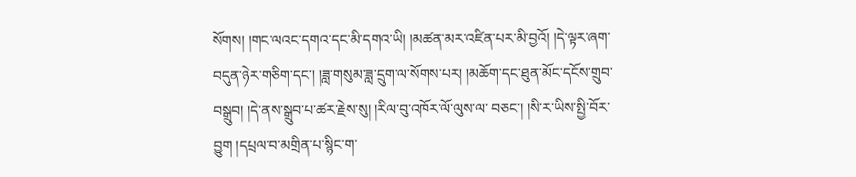སོགས། །གང་ལའང་དགའ་དང་མི་དགའ་ཡི། །མཚན་མར་འཛིན་པར་མི་བྱའོ། །དེ་ལྟར་ཞག་བདུན་ཉེར་གཅིག་དང་། །ཟླ་གསུམ་ཟླ་དྲུག་ལ་སོགས་པར། །མཆོག་དང་ཐུན་མོང་དངོས་གྲུབ་བསྒྲུབ། །དེ་ནས་སྒྲུབ་པ་ཚར་རྗེས་སུ། །རིལ་བུ་འཁོར་ལོ་ལུས་ལ་ བཅང་། །སི་ར་ཡིས་སྤྱི་བོར་བྱུག །དཔྲལ་བ་མགྲིན་པ་སྙིང་ག་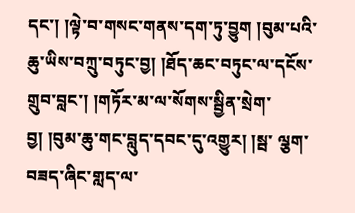དང་། །ལྟེ་བ་གསང་གནས་དག་ཏུ་བྱུག །བུམ་པའི་ཆུ་ཡིས་བཀྲུ་བཏུང་བྱ། །ཐོད་ཆང་བཏུང་ལ་དངོས་གྲུབ་བླང་། །གཏོར་མ་ལ་སོགས་སྦྱིན་སྲེག་བྱ། །བུམ་ཆུ་གང་བླུད་དབང་དུ་འགྱུར། །སྦ་ ལྕག་བཟད་ཞིང་གླད་ལ་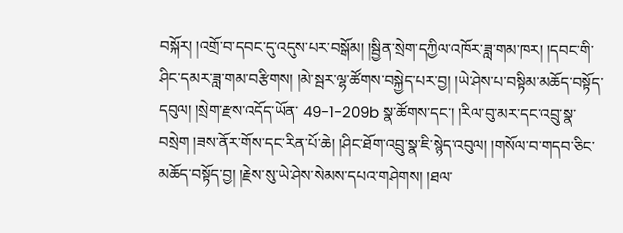བསྐོར། །འགྲོ་བ་དབང་དུ་འདུས་པར་བསྒོམ། །སྦྱིན་སྲེག་དཀྱིལ་འཁོར་ཟླ་གམ་ཁར། །དབང་གི་ཤིང་དམར་ཟླ་གམ་བརྩིགས། །མེ་སྦར་ལྷ་ཚོགས་བསྐྱེད་པར་བྱ། །ཡེ་ཤེས་པ་བསྟིམ་མཆོད་བསྟོད་དབུལ། །སྲེག་རྫས་འདོད་ཡོན་ 49-1-209b སྣ་ཚོགས་དང་། །རིལ་བུ་མར་དང་འབྲུ་སྣ་བསྲེག །ཟས་ནོར་གོས་དང་རིན་པོ་ཆེ། །ཤིང་ཐོག་འབྲུ་སྣ་ཇི་སྙེད་འབུལ། །གསོལ་བ་གདབ་ཅིང་མཆོད་བསྟོད་བྱ། །རྗེས་སུ་ཡེ་ཤེས་སེམས་དཔའ་གཤེགས། །ཐལ་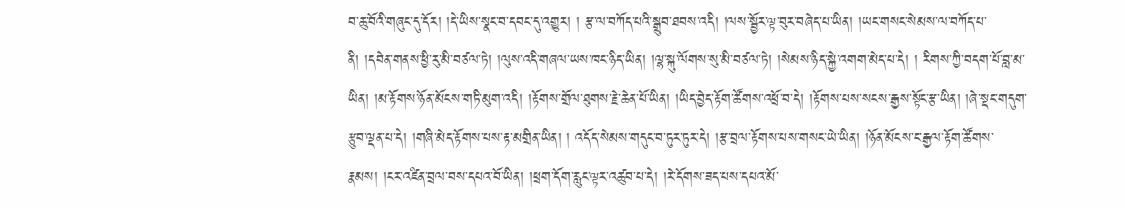བ་ཆུ་བོའི་གཞུང་དུ་དོར། །དེ་ཡིས་སྣང་བ་དབང་དུ་འགྱུར། ། རྩ་ལ་བཀོད་པའི་སྒྲུབ་ཐབས་འདི། །ལས་སྦྱོར་ལྟ་བུར་བཞེད་པ་ཡིན། །ཡང་གསང་སེམས་ལ་བཀོད་པ་ནི། །དབེན་གནས་ཕྱི་རུ་མི་བཙལ་ཏེ། །ལུས་འདི་གཞལ་ཡས་ཁང་ཉིད་ཡིན། །ལྷ་སྐུ་ལོགས་སུ་མི་བཙལ་ཏེ། །སེམས་ཉིད་སྐྱེ་འགག་མེད་པ་དེ། ། རིགས་ཀྱི་བདག་པོ་བླ་མ་ཡིན། །མ་རྟོགས་ཉོན་མོངས་གཏི་མུག་འདི། །རྟོགས་གྲོལ་ཐུགས་རྗེ་ཆེན་པོ་ཡིན། །ཡིད་བྱེད་རྟོག་ཚོགས་འཕྲོ་བ་དེ། །རྟོགས་པས་སངས་རྒྱས་སྟོང་རྩ་ཡིན། །ཞེ་སྡང་གདུག་རྩུབ་ལྡན་པ་དེ། །གཞི་མེད་རྟོགས་པས་རྟ་མགྲིན་ཡིན། ། འདོད་སེམས་གདུང་བ་ཏུར་ཏུར་དེ། །རྩ་བྲལ་རྟོགས་པས་གསང་ཡེ་ཡིན། །ཉོན་མོངས་ང་རྒྱལ་རྟོག་ཚོགས་རྣམས། །ངར་འཛིན་བྲལ་བས་དཔའ་བོ་ཡིན། །ཕྲག་དོག་རླུང་ལྟར་འཚུབ་པ་དེ། །རེ་དོགས་ཟད་པས་དཔའ་མོ་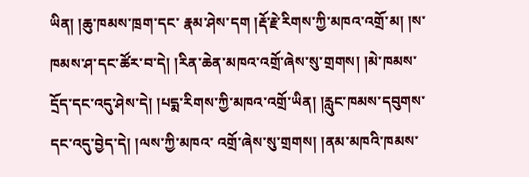ཡིན། །ཆུ་ཁམས་ཁྲག་དང་ རྣམ་ཤེས་དག །རྡོ་རྗེ་རིགས་ཀྱི་མཁའ་འགྲོ་མ། །ས་ཁམས་ཤ་དང་ཚོར་བ་དེ། །རིན་ཆེན་མཁའ་འགྲོ་ཞེས་སུ་གྲགས། །མེ་ཁམས་དྲོད་དང་འདུ་ཤེས་དེ། །པདྨ་རིགས་ཀྱི་མཁའ་འགྲོ་ཡིན། །རླུང་ཁམས་དབུགས་དང་འདུ་བྱེད་དེ། །ལས་ཀྱི་མཁའ་ འགྲོ་ཞེས་སུ་གྲགས། །ནམ་མཁའི་ཁམས་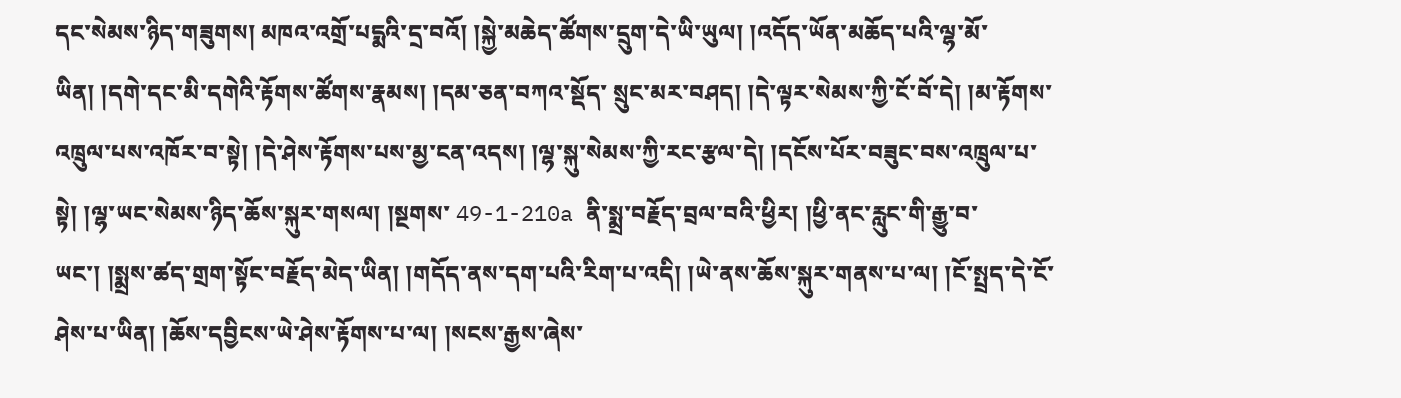དང་སེམས་ཉིད་གཟུགས། མཁའ་འགྲོ་པདྨའི་དྲ་བའོ། །སྐྱེ་མཆེད་ཚོགས་དྲུག་དེ་ཡི་ཡུལ། །འདོད་ཡོན་མཆོད་པའི་ལྷ་མོ་ཡིན། །དགེ་དང་མི་དགེའི་རྟོགས་ཚོགས་རྣམས། །དམ་ཅན་བཀའ་སྡོད་ སྲུང་མར་བཤད། །དེ་ལྟར་སེམས་ཀྱི་ངོ་བོ་དེ། །མ་རྟོགས་འཁྲུལ་པས་འཁོར་བ་སྟེ། །དེ་ཤེས་རྟོགས་པས་མྱ་ངན་འདས། །ལྷ་སྐུ་སེམས་ཀྱི་རང་རྩལ་དེ། །དངོས་པོར་བཟུང་བས་འཁྲུལ་པ་སྟེ། །ལྷ་ཡང་སེམས་ཉིད་ཆོས་སྐུར་གསལ། །སྔགས་ 49-1-210a ནི་སྨྲ་བརྗོད་བྲལ་བའི་ཕྱིར། །ཕྱི་ནང་རླུང་གི་རྒྱུ་བ་ཡང་། །སྨྲས་ཚད་གྲག་སྟོང་བརྗོད་མེད་ཡིན། །གདོད་ནས་དག་པའི་རིག་པ་འདི། །ཡེ་ནས་ཆོས་སྐུར་གནས་པ་ལ། །ངོ་སྤྲད་དེ་ངོ་ཤེས་པ་ཡིན། །ཆོས་དབྱིངས་ཡེ་ཤེས་རྟོགས་པ་ལ། །སངས་རྒྱས་ཞེས་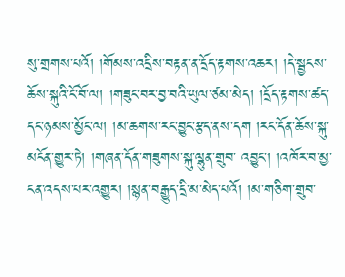སུ་གྲགས་པའོ། །གོམས་འདྲིས་བརྟན་ན་དྲོད་རྟགས་འཆར། །དེ་སྦྱངས་ཆོས་སྐུའི་ངོ་བོ་ལ། །གཟུང་བར་བྱ་བའི་ཡུལ་ཙམ་མེད། །དྲོད་རྟགས་ཚད་དང་ཉམས་མྱོང་ལ། །མ་ཆགས་རང་བྱུང་རྩད་ནས་དག །རང་དོན་ཆོས་སྐུ་མངོན་གྱུར་ཏེ། །གཞན་དོན་གཟུགས་སྐུ་ལྷུན་གྲུབ་ འབྱུང་། །འཁོར་བ་མྱ་ངན་འདས་པར་འགྱུར། །སྙན་བརྒྱུད་དྲི་མ་མེད་པའོ། །མ་གཅིག་གྲུབ་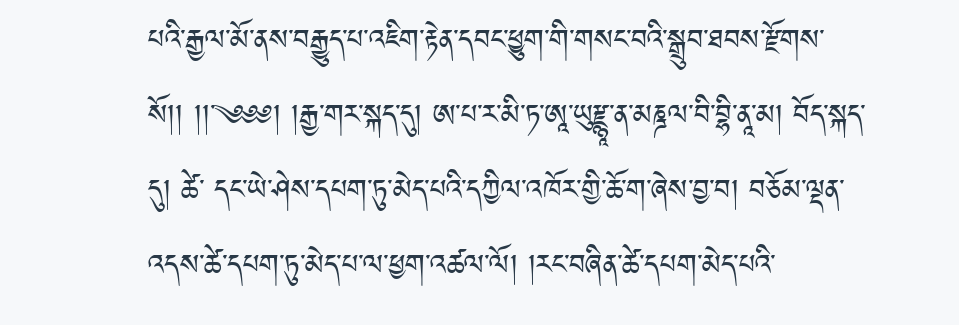པའི་རྒྱལ་མོ་ནས་བརྒྱུད་པ་འཇིག་རྟེན་དབང་ཕྱུག་གི་གསང་བའི་སྒྲུབ་ཐབས་རྫོགས་སོ།། །།་༄༅༅། །རྒྱ་གར་སྐད་དུ། ཨ་པ་ར་མི་ཏ་ཨཱ་ཡུརྫྙཱ་ན་མཎྜལ་བི་བྷི་ནཱ་མ། བོད་སྐད་དུ། ཚེ་ དང་ཡེ་ཤེས་དཔག་ཏུ་མེད་པའི་དཀྱིལ་འཁོར་གྱི་ཆོ་ག་ཞེས་བྱ་བ། བཅོམ་ལྡན་འདས་ཚེ་དཔག་ཏུ་མེད་པ་ལ་ཕྱག་འཚལ་ལོ། །རང་བཞིན་ཚེ་དཔག་མེད་པའི་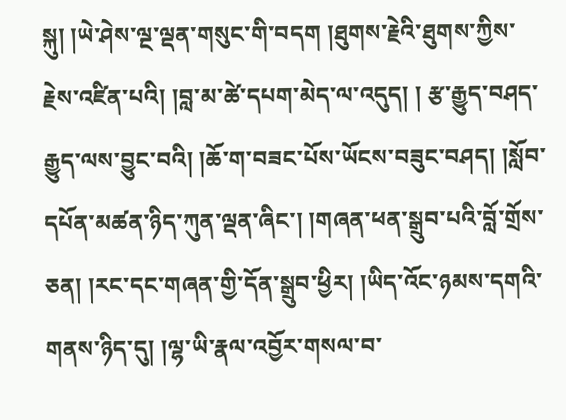སྐུ། །ཡེ་ཤེས་ལྔ་ལྡན་གསུང་གི་བདག །ཐུགས་རྗེའི་ཐུགས་ཀྱིས་རྗེས་འཛིན་པའི། །བླ་མ་ཚེ་དཔག་མེད་ལ་འདུད། ། རྩ་རྒྱུད་བཤད་རྒྱུད་ལས་བྱུང་བའི། །ཆོ་ག་བཟང་པོས་ཡོངས་བཟུང་བཤད། །སློབ་དཔོན་མཚན་ཉིད་ཀུན་ལྡན་ཞིང་། །གཞན་ཕན་སྒྲུབ་པའི་བློ་གྲོས་ཅན། །རང་དང་གཞན་གྱི་དོན་སྒྲུབ་ཕྱིར། །ཡིད་འོང་ཉམས་དགའི་གནས་ཉིད་དུ། །ལྷ་ཡི་རྣལ་འབྱོར་གསལ་བ་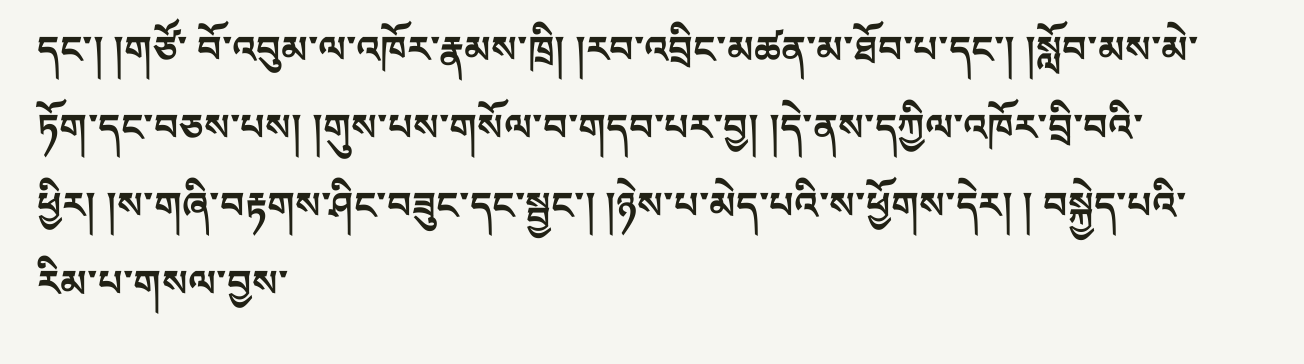དང་། །གཙོ་ བོ་འབུམ་ལ་འཁོར་རྣམས་ཁྲི། །རབ་འབྲིང་མཚན་མ་ཐོབ་པ་དང་། །སློབ་མས་མེ་ཏོག་དང་བཅས་པས། །གུས་པས་གསོལ་བ་གདབ་པར་བྱ། །དེ་ནས་དཀྱིལ་འཁོར་བྲི་བའི་ཕྱིར། །ས་གཞི་བརྟགས་ཤིང་བཟུང་དང་སྦྱང་། །ཉེས་པ་མེད་པའི་ས་ཕྱོགས་དེར། ། བསྐྱེད་པའི་རིམ་པ་གསལ་བྱས་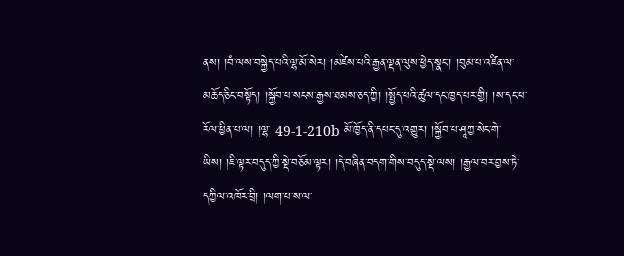ནས། །བཾ་ལས་བསྐྱེད་པའི་ལྷ་མོ་སེར། །མཛེས་པའི་རྒྱན་ལྡན་ལུས་ཕྱེད་སྣང་། །བུམ་པ་འཛིན་ལ་མཆོད་ཅིང་བསྟོད། །སྐྱོབ་པ་སངས་རྒྱས་ཐམས་ཅད་ཀྱི། །སྤྱོད་པའི་ཚུལ་དང་ཁྱད་པར་གྱི། །ས་དང་ཕ་རོལ་ཕྱིན་པ་ལ། །ལྷ་ 49-1-210b མོ་ཁྱོད་ནི་དཔང་དུ་འགྱུར། །སྐྱོབ་པ་ཤཱཀྱ་སེང་གེ་ཡིས། །ཇི་ལྟར་བདུད་ཀྱི་སྡེ་བཅོམ་ལྟར། །དེ་བཞིན་བདག་གིས་བདུད་སྡེ་ལས། །རྒྱལ་བར་བྱས་ཏེ་དཀྱིལ་འཁོར་བྲི། །ལག་པ་ས་ལ་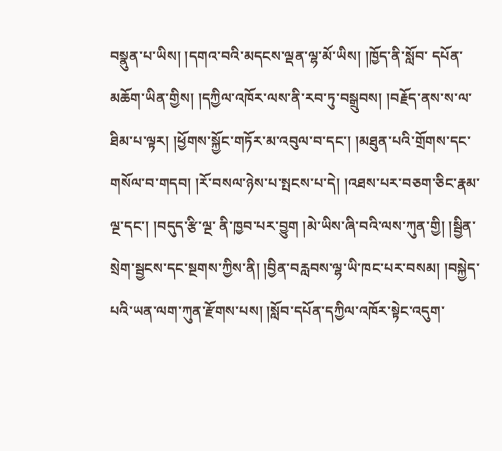བསྣུན་པ་ཡིས། །དགའ་བའི་མདངས་ལྡན་ལྷ་མོ་ཡིས། །ཁྱོད་ནི་སློབ་ དཔོན་མཆོག་ཡིན་གྱིས། །དཀྱིལ་འཁོར་ལས་ནི་རབ་ཏུ་བསྒྲུབས། །བརྗོད་ནས་ས་ལ་ཐིམ་པ་ལྟར། །ཕྱོགས་སྐྱོང་གཏོར་མ་འབུལ་བ་དང་། །མཐུན་པའི་གྲོགས་དང་གསོལ་བ་གདབ། །རོ་བསལ་ཉེས་པ་སྤངས་པ་དེ། །འཐས་པར་བཅག་ཅིང་རྣམ་ལྔ་དང་། །བདུད་རྩི་ལྔ་ ནི་ཁྱབ་པར་བྱུག །མེ་ཡིས་ཞི་བའི་ལས་ཀུན་གྱི། །སྦྱིན་སྲེག་སྦྱངས་དང་སྔགས་ཀྱིས་ནི། །བྱིན་བརླབས་ལྷ་ཡི་ཁང་པར་བསམ། །བསྐྱེད་པའི་ཡན་ལག་ཀུན་རྫོགས་པས། །སློབ་དཔོན་དཀྱིལ་འཁོར་སྟེང་འདུག་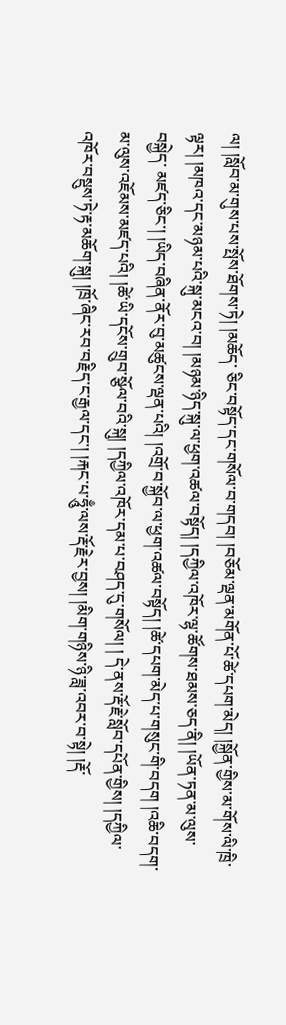ལ། །སློབ་མ་གུས་པས་སྤོས་ཐོགས་ཏེ། །མཆོད་ ཅིང་བསྟོད་དང་གསོལ་བ་གདབ། །བཅོམ་ལྡན་མགོན་པོ་ཚེ་དཔག་མེད། །སྐྱོན་གྱིས་མ་གོས་ལི་ཁྲི་ལྟར། །མཁའ་དང་མཉམ་པའི་སྐུ་མངའ་བ། །མཉམ་ཉིད་སྐུ་ལ་ཕྱག་འཚལ་བསྟོད། །དཀྱིལ་འཁོར་ལྷ་ཚོགས་ཐམས་ཅད་ནི། །ཡོན་ཏན་མ་ལུས་བསྐྱེད་ མཛད་ཅིང་། །ཡིད་བཞིན་ནོར་བུ་མཚུངས་ལྡན་པའི། །འགྲོ་བ་སྐྱོབ་ལ་ཕྱག་འཚལ་བསྟོད། །ཚེ་དཔག་མེད་པ་གསུང་གི་བདག །འཆི་བདག་མ་ལུས་འཇོམས་མཛད་པའི། །ཚེ་ཡི་དངོས་གྲུབ་སྩོལ་བའི་སྐུ། །དཀྱིལ་འཁོར་དམ་པ་བཤད་དུ་གསོལ། ། དེ་ནས་རྡོ་རྗེ་སློབ་དཔོན་གྱིས། །དཀྱིལ་འཁོར་བསྡུས་ཏེ་རྟ་མཆོག་སྐུ། །ཁྲོ་ཞིང་རབ་བརྗིད་ང་རྒྱལ་དང་། །རྐང་པ་ཧཱུྃ་ལས་རྡོ་རྗེར་བྱས། །མིག་གཉིས་ཉི་ཟླ་འབར་བ་སྟེ། །རྡོ་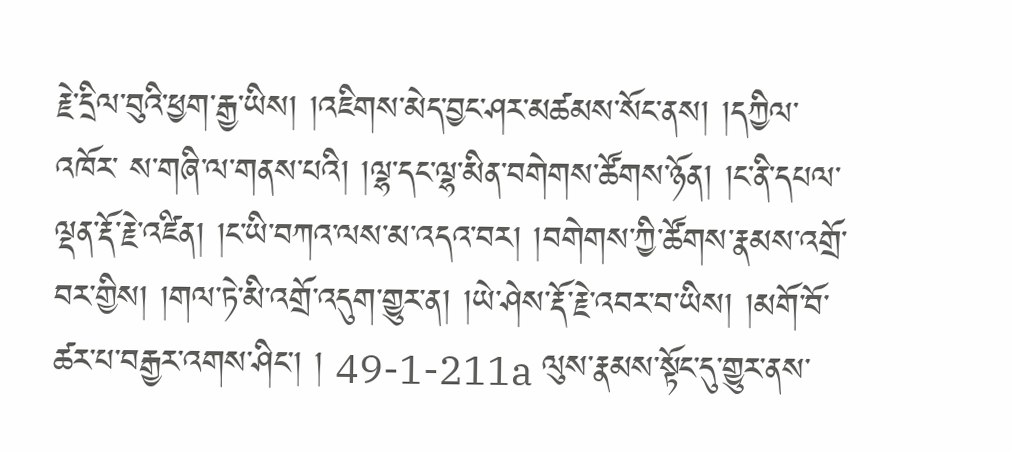རྗེ་དྲིལ་བུའི་ཕྱག་རྒྱ་ཡིས། །འཇིགས་མེད་བྱང་ཤར་མཚམས་སོང་ནས། །དཀྱིལ་འཁོར་ ས་གཞི་ལ་གནས་པའི། །ལྷ་དང་ལྷ་མིན་བགེགས་ཚོགས་ཉོན། །ང་ནི་དཔལ་ལྡན་རྡོ་རྗེ་འཛིན། །ང་ཡི་བཀའ་ལས་མ་འདའ་བར། །བགེགས་ཀྱི་ཚོགས་རྣམས་འགྲོ་བར་གྱིས། །གལ་ཏེ་མི་འགྲོ་འདུག་གྱུར་ན། །ཡེ་ཤེས་རྡོ་རྗེ་འབར་བ་ཡིས། །མགོ་བོ་ཚར་པ་བརྒྱར་འགས་ཤིང་། ། 49-1-211a ལུས་རྣམས་སྟོང་དུ་གྱུར་ནས་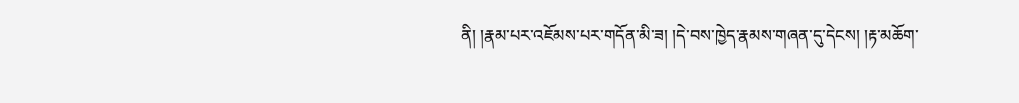ནི། །རྣམ་པར་འཇོམས་པར་གདོན་མི་ཟ། །དེ་བས་ཁྱེད་རྣམས་གཞན་དུ་དེངས། །རྟ་མཆོག་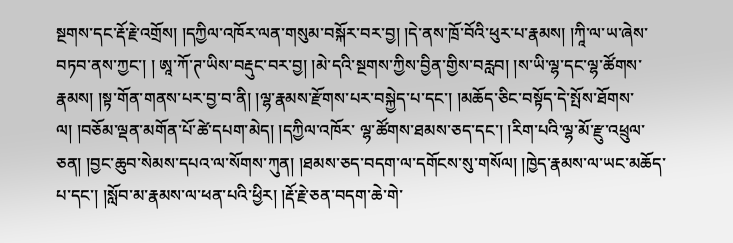སྔགས་དང་རྡོ་རྗེ་འགྲོས། །དཀྱིལ་འཁོར་ལན་གསུམ་བསྐོར་བར་བྱ། །དེ་ནས་ཁྲོ་བོའི་ཕུར་པ་རྣམས། །ཀཱི་ལ་ཡ་ཞེས་བཏབ་ནས་ཀྱང་། ། ཨཱ་ཀོ་ཊ་ཡིས་བརྡུང་བར་བྱ། །མེ་དའི་སྔགས་ཀྱིས་བྱིན་གྱིས་བརླབ། །ས་ཡི་ལྷ་དང་ལྷ་ཚོགས་རྣམས། །སྟ་གོན་གནས་པར་བྱ་བ་ནི། །ལྷ་རྣམས་རྫོགས་པར་བསྐྱེད་པ་དང་། །མཆོད་ཅིང་བསྟོད་དེ་སྤོས་ཐོགས་ལ། །བཅོམ་ལྡན་མགོན་པོ་ཚེ་དཔག་མེད། །དཀྱིལ་འཁོར་ ལྷ་ཚོགས་ཐམས་ཅད་དང་། །རིག་པའི་ལྷ་མོ་རྫུ་འཕྲུལ་ཅན། །བྱང་ཆུབ་སེམས་དཔའ་ལ་སོགས་ཀུན། །ཐམས་ཅད་བདག་ལ་དགོངས་སུ་གསོལ། །ཁྱེད་རྣམས་ལ་ཡང་མཆོད་པ་དང་། །སློབ་མ་རྣམས་ལ་ཕན་པའི་ཕྱིར། །རྡོ་རྗེ་ཅན་བདག་ཆེ་གེ་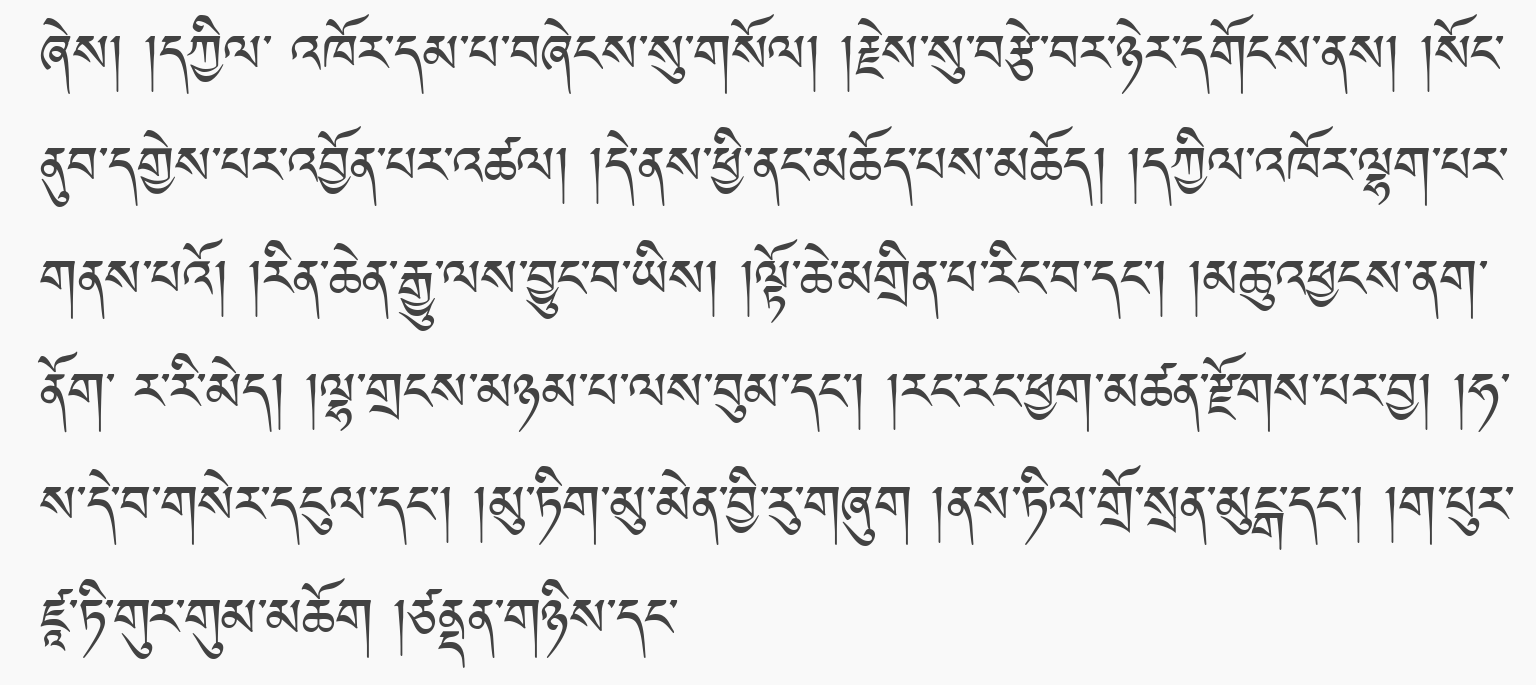ཞེས། །དཀྱིལ་ འཁོར་དམ་པ་བཞེངས་སུ་གསོལ། །རྗེས་སུ་བརྩེ་བར་ཉེར་དགོངས་ནས། །སོང་ནུབ་དགྱེས་པར་འབྱོན་པར་འཚལ། །དེ་ནས་ཕྱི་ནང་མཆོད་པས་མཆོད། །དཀྱིལ་འཁོར་ལྷག་པར་གནས་པའོ། །རིན་ཆེན་རྒྱུ་ལས་བྱུང་བ་ཡིས། །ལྟོ་ཆེ་མགྲིན་པ་རིང་བ་དང་། །མཆུ་འཕྱངས་ནག་ནོག་ ར་རི་མེད། །ལྷ་གྲངས་མཉམ་པ་ལས་བུམ་དང་། །རང་རང་ཕྱག་མཚན་རྫོགས་པར་བྱ། །ཧ་ས་དེ་བ་གསེར་དངུལ་དང་། །མུ་ཏིག་མུ་མེན་བྱི་རུ་གཞུག །ནས་ཏིལ་གྲོ་སྲན་མུངྒ་དང་། །ག་པུར་ཛཱ་ཏི་གུར་གུམ་མཆོག །ཙནྡན་གཉིས་དང་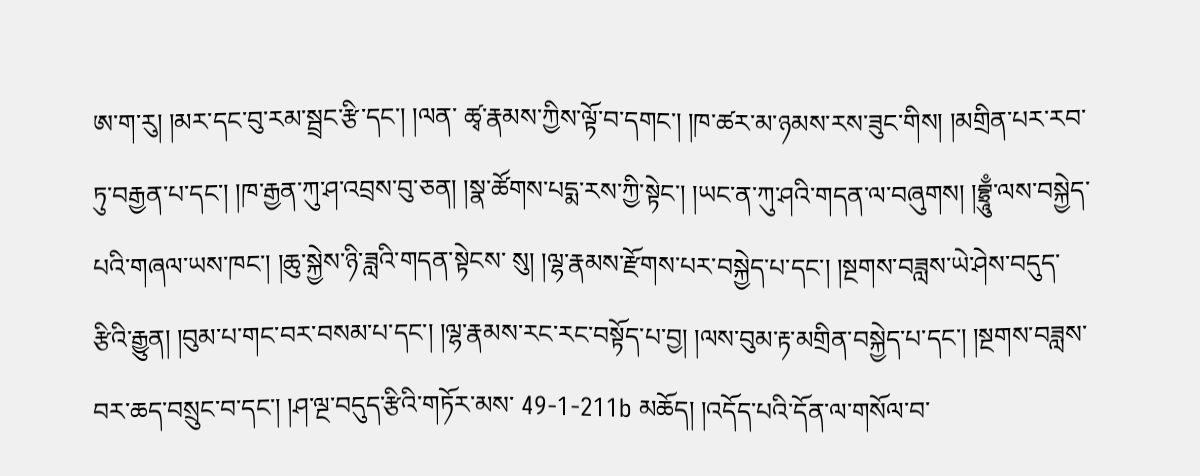ཨ་ག་རུ། །མར་དང་བུ་རམ་སྦྲང་རྩི་དང་། །ལན་ ཚྭ་རྣམས་ཀྱིས་ལྟོ་བ་དགང་། །ཁ་ཚར་མ་ཉམས་རས་ཟུང་གིས། །མགྲིན་པར་རབ་ཏུ་བརྒྱན་པ་དང་། །ཁ་རྒྱན་ཀུ་ཤ་འབྲས་བུ་ཅན། །སྣ་ཚོགས་པདྨ་རས་ཀྱི་སྟེང་། །ཡང་ན་ཀུ་ཤའི་གདན་ལ་བཞུགས། །བྷྲཱུྃ་ལས་བསྐྱེད་པའི་གཞལ་ཡས་ཁང་། །ཆུ་སྐྱེས་ཉི་ཟླའི་གདན་སྟེངས་ སུ། །ལྷ་རྣམས་རྫོགས་པར་བསྐྱེད་པ་དང་། །སྔགས་བཟླས་ཡེ་ཤེས་བདུད་རྩིའི་རྒྱུན། །བུམ་པ་གང་བར་བསམ་པ་དང་། །ལྷ་རྣམས་རང་རང་བསྟོད་པ་བྱ། །ལས་བུམ་རྟ་མགྲིན་བསྐྱེད་པ་དང་། །སྔགས་བཟླས་བར་ཆད་བསྲུང་བ་དང་། །ཤ་ལྔ་བདུད་རྩིའི་གཏོར་མས་ 49-1-211b མཆོད། །འདོད་པའི་དོན་ལ་གསོལ་བ་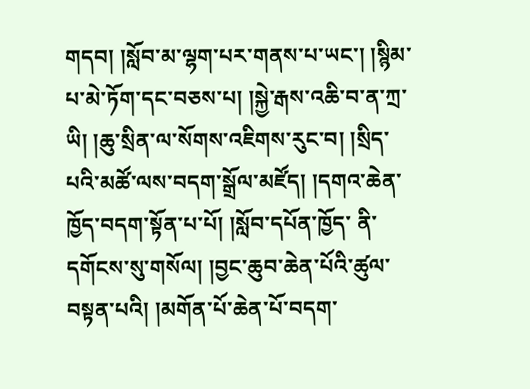གདབ། །སློབ་མ་ལྷག་པར་གནས་པ་ཡང་། །སྙིམ་པ་མེ་ཏོག་དང་བཅས་པ། །སྐྱེ་རྒས་འཆི་བ་ན་ཀྲ་ཡི། །ཆུ་སྲིན་ལ་སོགས་འཇིགས་རུང་བ། །སྲིད་པའི་མཚོ་ལས་བདག་སྒྲོལ་མཛོད། །དགའ་ཆེན་ཁྱོད་བདག་སྟོན་པ་པོ། །སློབ་དཔོན་ཁྱོད་ ནི་དགོངས་སུ་གསོལ། །བྱང་ཆུབ་ཆེན་པོའི་ཚུལ་བསྟན་པའི། །མགོན་པོ་ཆེན་པོ་བདག་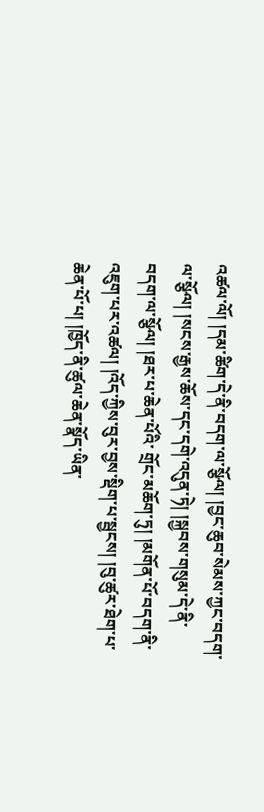འཚལ་ལོ། །དམ་ཚིག་དེ་ནི་བདག་ལ་སྩོལ། །བྱང་ཆུབ་སེམས་ཀྱང་བདག་ལ་སྩོལ། །སངས་རྒྱས་ཆོས་དང་དགེ་འདུན་ཏེ། །སྐྱབས་གསུམ་དེ་ནི་བདག་ལ་སྩོལ། །ཐར་པ་ཆེན་པོའི་ གྲོང་མཆོག་ཏུ། །མགོན་པོ་བདག་ནི་འཇུག་པར་འཚལ། །འོད་ཀྱིས་བུར་བྱས་སྡིག་པ་སྦྱངས། །བུ་ཚུར་ཐེག་པ་ཆེན་པོ་པ། །ཁྱོད་ནི་ཚུལ་ཆེན་སྣོད་ཡིན་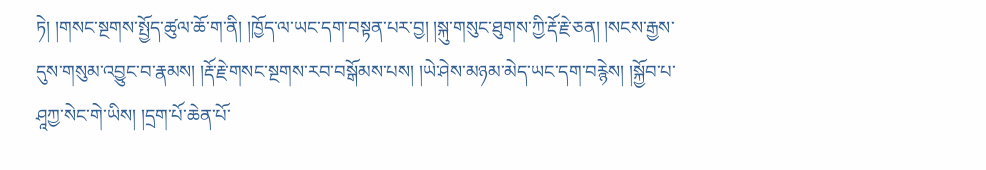ཏེ། །གསང་སྔགས་སྤྱོད་ཚུལ་ཆོ་ག་ནི། །ཁྱོད་ལ་ཡང་དག་བསྟན་པར་བྱ། །སྐུ་གསུང་ཐུགས་ཀྱི་རྡོ་རྗེ་ཅན། །སངས་རྒྱས་ དུས་གསུམ་འབྱུང་བ་རྣམས། །རྡོ་རྗེ་གསང་སྔགས་རབ་བསྒོམས་པས། །ཡེ་ཤེས་མཉམ་མེད་ཡང་དག་བརྙེས། །སྐྱོབ་པ་ཤཱཀྱ་སེང་གེ་ཡིས། །དྲག་པོ་ཆེན་པོ་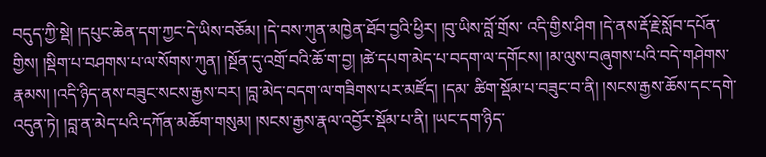བདུད་ཀྱི་སྡེ། །དཔུང་ཆེན་དག་ཀྱང་དེ་ཡིས་བཅོམ། །དེ་བས་ཀུན་མཁྱེན་ཐོབ་བྱའི་ཕྱིར། །བུ་ཡིས་བློ་གྲོས་ འདི་གྱིས་ཤིག །དེ་ནས་རྡོ་རྗེ་སློབ་དཔོན་གྱིས། །སྡིག་པ་བཤགས་པ་ལ་སོགས་ཀུན། །སྔོན་དུ་འགྲོ་བའི་ཆོ་ག་བྱ། །ཚེ་དཔག་མེད་པ་བདག་ལ་དགོངས། །མ་ལུས་བཞུགས་པའི་བདེ་གཤེགས་རྣམས། །འདི་ཉིད་ནས་བཟུང་སངས་རྒྱས་བར། །བླ་མེད་བདག་ལ་གཟིགས་པར་མཛོད། །དམ་ ཚིག་སྡོམ་པ་བཟུང་བ་ནི། །སངས་རྒྱས་ཆོས་དང་དགེ་འདུན་ཏེ། །བླ་ན་མེད་པའི་དཀོན་མཆོག་གསུམ། །སངས་རྒྱས་རྣལ་འབྱོར་སྡོམ་པ་ནི། །ཡང་དག་ཉིད་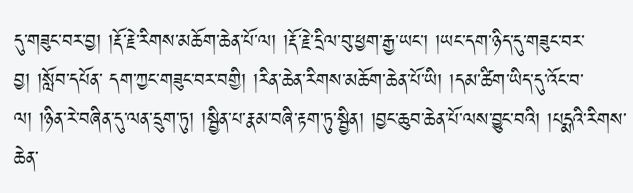དུ་གཟུང་བར་བྱ། །རྡོ་རྗེ་རིགས་མཆོག་ཆེན་པོ་ལ། །རྡོ་རྗེ་དྲིལ་བུ་ཕྱག་རྒྱ་ཡང་། །ཡང་དག་ཉིད་དུ་གཟུང་བར་བྱ། །སློབ་དཔོན་ དག་ཀྱང་གཟུང་བར་བགྱི། །རིན་ཆེན་རིགས་མཆོག་ཆེན་པོ་ཡི། །དམ་ཚིག་ཡིད་དུ་འོང་བ་ལ། །ཉིན་རེ་བཞིན་དུ་ལན་དྲུག་ཏུ། །སྦྱིན་པ་རྣམ་བཞི་རྟག་ཏུ་སྦྱིན། །བྱང་ཆུབ་ཆེན་པོ་ལས་བྱུང་བའི། །པདྨའི་རིགས་ཆེན་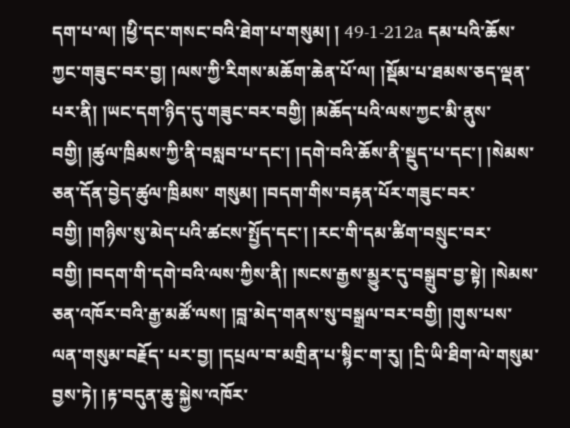དག་པ་ལ། །ཕྱི་དང་གསང་བའི་ཐེག་པ་གསུམ། ། 49-1-212a དམ་པའི་ཆོས་ཀྱང་གཟུང་བར་བྱ། །ལས་ཀྱི་རིགས་མཆོག་ཆེན་པོ་ལ། །སྡོམ་པ་ཐམས་ཅད་ལྡན་པར་ནི། །ཡང་དག་ཉིད་དུ་གཟུང་བར་བགྱི། །མཆོད་པའི་ལས་ཀྱང་མི་ནུས་བགྱི། །ཚུལ་ཁྲིམས་ཀྱི་ནི་བསླབ་པ་དང་། །དགེ་བའི་ཆོས་ནི་སྡུད་པ་དང་། །སེམས་ཅན་དོན་བྱེད་ཚུལ་ཁྲིམས་ གསུམ། །བདག་གིས་བརྟན་པོར་གཟུང་བར་བགྱི། །གཉིས་སུ་མེད་པའི་ཚངས་སྤྱོད་དང་། །རང་གི་དམ་ཚིག་བསྲུང་བར་བགྱི། །བདག་གི་དགེ་བའི་ལས་ཀྱིས་ནི། །སངས་རྒྱས་མྱུར་དུ་བསྒྲུབ་བྱ་སྟེ། །སེམས་ཅན་འཁོར་བའི་རྒྱ་མཚོ་ལས། །བླ་མེད་གནས་སུ་བསྒྲལ་བར་བགྱི། །གུས་པས་ལན་གསུམ་བརྗོད་ པར་བྱ། །དཔྲལ་བ་མགྲིན་པ་སྙིང་ག་རུ། །དྲི་ཡི་ཐིག་ལེ་གསུམ་བྱས་ཏེ། །རྟ་བདུན་ཆུ་སྐྱེས་འཁོར་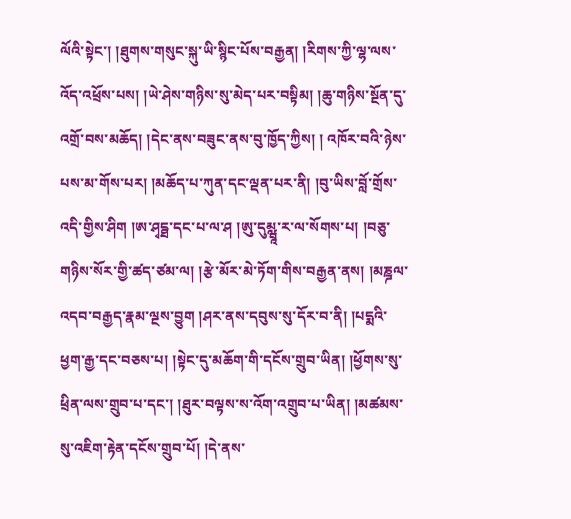ལོའི་སྟེང་། །ཐུགས་གསུང་སྐུ་ཡི་སྙིང་པོས་བརྒྱན། །རིགས་ཀྱི་ལྷ་ལས་འོད་འཕྲོས་པས། །ཡེ་ཤེས་གཉིས་སུ་མེད་པར་བསྟིམ། །ཆུ་གཉིས་སྔོན་དུ་འགྲོ་བས་མཆོད། །དེང་ནས་བཟུང་ནས་བུ་ཁྱོད་ཀྱིས། ། འཁོར་བའི་ཉེས་པས་མ་གོས་པར། །མཆོད་པ་ཀུན་དང་ལྡན་པར་ནི། །བུ་ཡིས་བློ་གྲོས་འདི་གྱིས་ཤིག །ཨ་ཤྭདྠ་དང་པ་ལ་ཤ །ཨུ་དུམྺཱ་ར་ལ་སོགས་པ། །བཅུ་གཉིས་སོར་གྱི་ཚད་ཙམ་ལ། །རྩེ་མོར་མེ་ཏོག་གིས་བརྒྱན་ནས། །མཎྜལ་འདབ་བརྒྱད་རྣམ་ལྔས་བྱུག །ཤར་ནས་དབུས་སུ་དོར་བ་ནི། །པདྨའི་ ཕྱག་རྒྱ་དང་བཅས་པ། །སྟེང་དུ་མཆོག་གི་དངོས་གྲུབ་ཡིན། །ཕྱོགས་སུ་ཕྲིན་ལས་གྲུབ་པ་དང་། །ཐུར་བལྟས་ས་འོག་འགྲུབ་པ་ཡིན། །མཚམས་སུ་འཇིག་རྟེན་དངོས་གྲུབ་པོ། །དེ་ནས་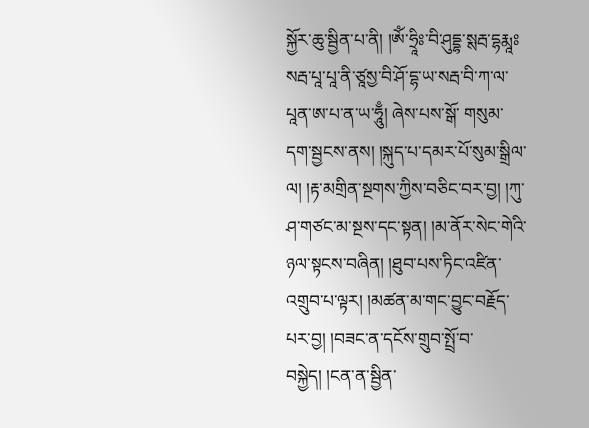སྐྱོར་ཆུ་སྦྱིན་པ་ནི། །ཨོཾ་ཧྲཱིཿ་བི་ཤུདྡྷ་སྶརྦ་དྷརྨཱཿསརྦ་པཱ་པཱ་ནི་ཙཱསྱ་བི་ཤོ་དྷ་ཡ་སརྦ་བི་ཀ་ལ་པཱན་ཨ་པ་ན་ཡ་ཧཱུྃ། ཞེས་པས་སྒོ་ གསུམ་དག་སྦྱངས་ནས། །སྐུད་པ་དམར་པོ་སུམ་སྒྲིལ་ལ། །རྟ་མགྲིན་སྔགས་ཀྱིས་བཅིང་བར་བྱ། །ཀུ་ཤ་གཙང་མ་སྔས་དང་སྟན། །མ་ནོར་སེང་གེའི་ཉལ་སྟངས་བཞིན། །ཐུབ་པས་ཏིང་འཛིན་འགྲུབ་པ་ལྟར། །མཚན་མ་གང་བྱུང་བརྗོད་པར་བྱ། །བཟང་ན་དངོས་གྲུབ་སྤྲོ་བ་བསྐྱེད། །ངན་ན་སྦྱིན་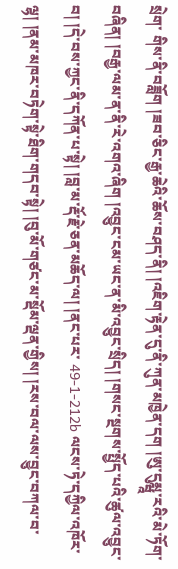སྲེག་ གིས་ནི་བཟློག །ཟབ་ཅིང་རྒྱ་ཆེའི་ཆོས་བཤད་ནི། །འཇིག་རྟེན་དུ་ནི་ཀུན་མཁྱེན་དག །ཨུ་དུམྺཱ་རའི་མེ་ཏོག་བཞིན། །བརྒྱ་ལམ་ན་ནི་རེ་འགའ་ཞིག །འབྱུང་ངམ་ཡང་ན་མི་འབྱུང་སྲིད། །གསང་སྔགས་སྤྱོད་པའི་ཚུལ་འབྱུང་བ། །དེ་བས་ཀྱང་ནི་དཀོན་པ་སྟེ། །བླ་མ་རྡོ་རྗེ་ཅན་མཆོད་ལ། །ནང་པར་ 49-1-212b ལངས་ཏེ་དཀྱིལ་འཁོར་ལྷ། །ནམ་མཁར་བཏེག་སྟེ་ཐིག་གདབ་སྟེ། །བུ་མོ་གཙང་མ་སྡོམ་ལྡན་གྱིས། །རས་བལ་ལས་བྱུང་བཀལ་བ་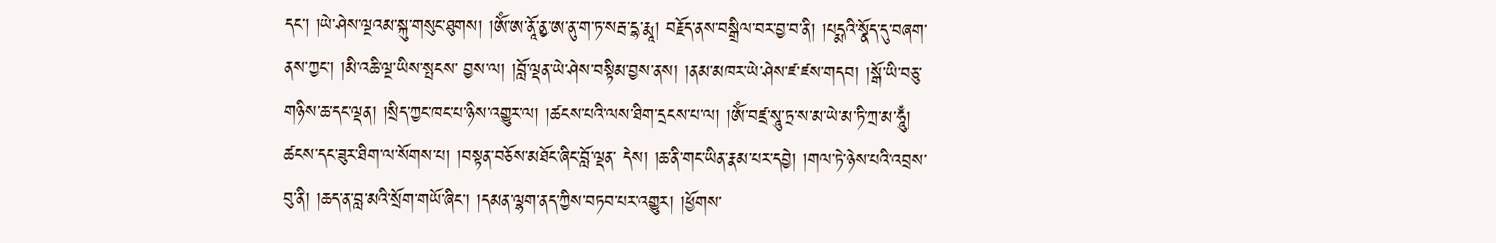དང་། །ཡེ་ཤེས་ལྔའམ་སྐུ་གསུང་ཐུགས། །ཨོཾ་ཨ་ནཱོ་ནྱ་ཨ་ནུ་ག་ཏ་སརྦ་དྷ་རྨཱ། བརྗོད་ནས་བསྒྲིལ་བར་བྱ་བ་ནི། །པདྨའི་སྣོད་དུ་བཞག་ནས་ཀྱང་། །མི་འཆི་ལྔ་ཡིས་སྤངས་ བྱས་ལ། །བློ་ལྡན་ཡེ་ཤེས་བསྟིམ་བྱས་ནས། །ནམ་མཁར་ཡེ་ཤེས་ཛ་ཛས་གདབ། །སྒོ་ཡི་བཅུ་གཉིས་ཆ་དང་ལྡན། །སྲིད་ཀྱང་ཁང་པ་ཉིས་འགྱུར་ལ། །ཚངས་པའི་ལས་ཐིག་དྲངས་པ་ལ། །ཨོཾ་བཛྲ་སཱུ་ཏྲ་ས་མ་ཡེ་མ་ཏི་ཀྲ་མ་ཧཱུྃ། ཚངས་དང་ཟུར་ཐིག་ལ་སོགས་པ། །བསྟན་བཅོས་མཐོང་ཞིང་བློ་ལྡན་ དེས། །ཆ་ནི་གང་ཡིན་རྣམ་པར་དབྱེ། །གལ་ཏེ་ཉེས་པའི་འབྲས་བུ་ནི། །ཆད་ན་བླ་མའི་སྲོག་གཡོ་ཞིང་། །དམན་ལྷག་ནད་ཀྱིས་བཏབ་པར་འགྱུར། །ཕྱོགས་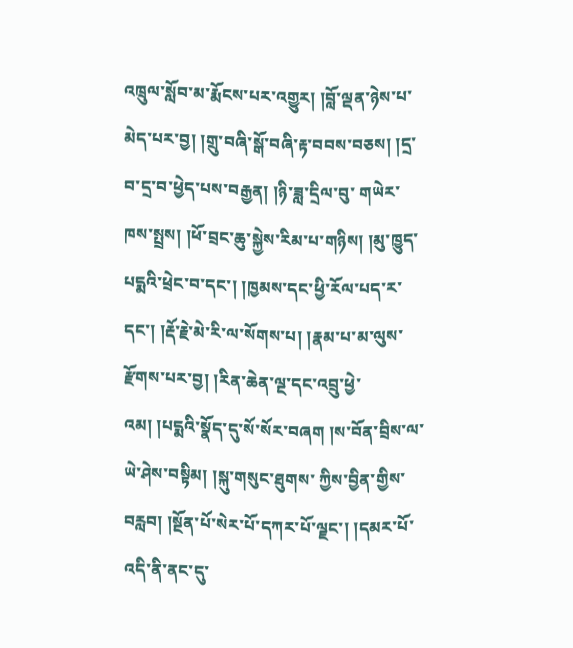འཁྲུལ་སློབ་མ་རྨོངས་པར་འགྱུར། །བློ་ལྡན་ཉེས་པ་མེད་པར་བྱ། །གྲུ་བཞི་སྒོ་བཞི་རྟ་བབས་བཅས། །དྲ་བ་དྲ་བ་ཕྱེད་པས་བརྒྱན། །ཉི་ཟླ་དྲིལ་བུ་ གཡེར་ཁས་སྤྲས། །ཕོ་བྲང་ཆུ་སྐྱེས་རིམ་པ་གཉིས། །མུ་ཁྱུད་པདྨའི་ཕྲེང་བ་དང་། །ཁྱམས་དང་ཕྱི་རོལ་པད་ར་དང་། །རྡོ་རྗེ་མེ་རི་ལ་སོགས་པ། །རྣམ་པ་མ་ལུས་རྫོགས་པར་བྱ། །རིན་ཆེན་ལྔ་དང་འབྲུ་ཕྱེ་འམ། །པདྨའི་སྣོད་དུ་སོ་སོར་བཞག །ས་བོན་བྲིས་ལ་ཡེ་ཤེས་བསྟིམ། །སྐུ་གསུང་ཐུགས་ ཀྱིས་བྱིན་གྱིས་བརླབ། །སྔོན་པོ་སེར་པོ་དཀར་པོ་ལྗང་། །དམར་པོ་འདི་ནི་ནང་དུ་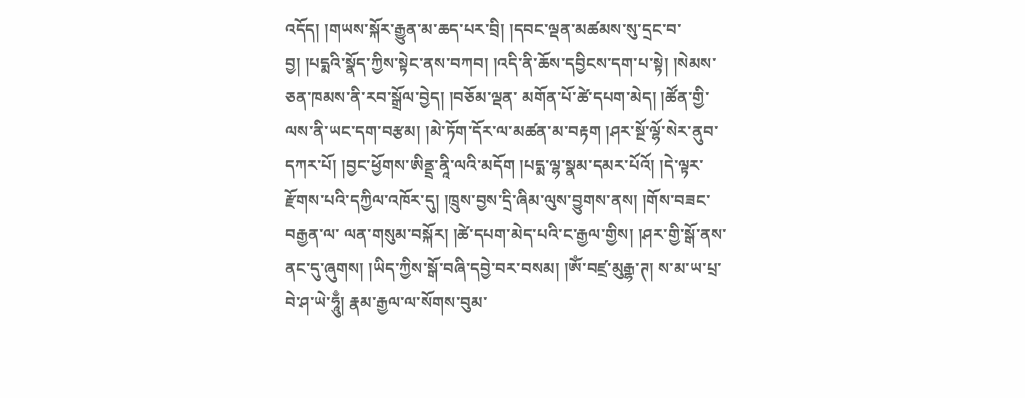འདོད། །གཡས་སྐོར་རྒྱུན་མ་ཆད་པར་བྲི། །དབང་ལྡན་མཚམས་སུ་དྲང་བ་བྱ། །པདྨའི་སྣོད་ཀྱིས་སྟེང་ནས་བཀབ། །འདི་ནི་ཆོས་དབྱིངས་དག་པ་སྟེ། །སེམས་ཅན་ཁམས་ནི་རབ་སྒྲོལ་བྱེད། །བཅོམ་ལྡན་ མགོན་པོ་ཚེ་དཔག་མེད། །ཚོན་གྱི་ལས་ནི་ཡང་དག་བརྩམ། །མེ་ཏོག་དོར་ལ་མཚན་མ་བརྟག །ཤར་སྔོ་ལྷོ་སེར་ནུབ་དཀར་པོ། །བྱང་ཕྱོགས་ཨིནྡྲ་ནཱི་ལའི་མདོག །པདྨ་ལྷ་སྣམ་དམར་པོའོ། །དེ་ལྟར་རྫོགས་པའི་དཀྱིལ་འཁོར་དུ། །ཁྲུས་བྱས་དྲི་ཞིམ་ལུས་བྱུགས་ནས། །གོས་བཟང་བརྒྱན་ལ་ ལན་གསུམ་བསྐོར། །ཚེ་དཔག་མེད་པའི་ང་རྒྱལ་གྱིས། །ཤར་གྱི་སྒོ་ནས་ནང་དུ་ཞུགས། །ཡིད་ཀྱིས་སྒོ་བཞི་དབྱེ་བར་བསམ། །ཨོཾ་བཛྲ་མུརྒྷ་ཊ། ས་མ་ཡ་པྲ་བེ་ཤ་ཡེ་ཧཱུྃ། རྣམ་རྒྱལ་ལ་སོགས་བུམ་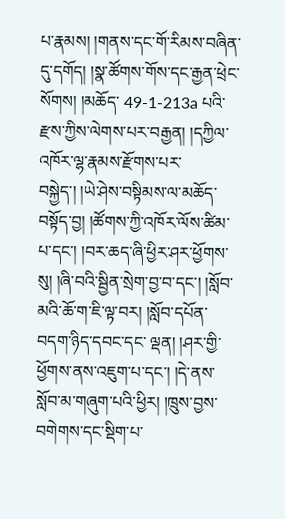པ་རྣམས། །གནས་དང་གོ་རིམས་བཞིན་དུ་དགོད། །སྣ་ཚོགས་གོས་དང་རྒྱན་ཕྲེང་སོགས། །མཆོད་ 49-1-213a པའི་རྫས་ཀྱིས་ལེགས་པར་བརྒྱན། །དཀྱིལ་འཁོར་ལྷ་རྣམས་རྫོགས་པར་བསྐྱེད་། །ཡེ་ཤེས་བསྟིམས་ལ་མཆོད་བསྟོད་བྱ། །ཚོགས་ཀྱི་འཁོར་ལོས་ཚིམ་པ་དང་། །བར་ཆད་ཞི་ཕྱིར་ཤར་ཕྱོགས་སུ། །ཞི་བའི་སྦྱིན་སྲེག་བྱ་བ་དང་། །སློབ་མའི་ཆོ་ག་ཇི་ལྟ་བར། །སློབ་དཔོན་བདག་ཉིད་དབང་དང་ ལྡན། །ཤར་གྱི་ཕྱོགས་ནས་འཇུག་པ་དང་། །དེ་ནས་སློབ་མ་གཞུག་པའི་ཕྱིར། །ཁྲུས་བྱས་བགེགས་དང་སྡིག་པ་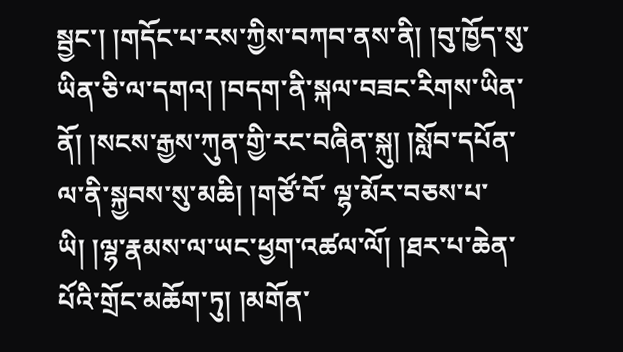སྦྱང་། །གདོང་པ་རས་ཀྱིས་བཀབ་ནས་ནི། །བུ་ཁྱོད་སུ་ཡིན་ཅི་ལ་དགའ། །བདག་ནི་སྐལ་བཟང་རིགས་ཡིན་ནོ། །སངས་རྒྱས་ཀུན་གྱི་རང་བཞིན་སྐུ། །སློབ་དཔོན་ལ་ནི་སྐྱབས་སུ་མཆི། །གཙོ་བོ་ ལྷ་མོར་བཅས་པ་ཡི། །ལྷ་རྣམས་ལ་ཡང་ཕྱག་འཚལ་ལོ། །ཐར་པ་ཆེན་པོའི་གྲོང་མཆོག་ཏུ། །མགོན་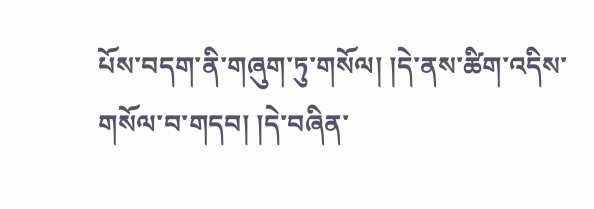པོས་བདག་ནི་གཞུག་ཏུ་གསོལ། །དེ་ནས་ཚིག་འདིས་གསོལ་བ་གདབ། །དེ་བཞིན་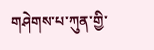གཤེགས་པ་ཀུན་གྱི་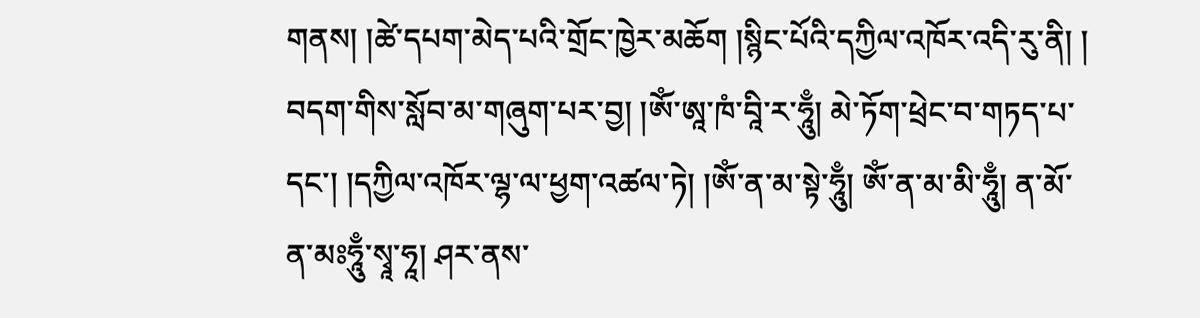གནས། །ཚེ་དཔག་མེད་པའི་གྲོང་ཁྱེར་མཆོག །སྙིང་པོའི་དཀྱིལ་འཁོར་འདི་རུ་ནི། ། བདག་གིས་སློབ་མ་གཞུག་པར་བྱ། །ཨོཾ་ཨཱ་ཁཾ་བཱི་ར་ཧཱུྃ། མེ་ཏོག་ཕྲེང་བ་གཏད་པ་དང་། །དཀྱིལ་འཁོར་ལྷ་ལ་ཕྱག་འཚལ་ཏེ། །ཨོཾ་ན་མ་སྟེ་ཧཱུྃ། ཨོཾ་ན་མ་མི་ཧཱུྃ། ན་མོ་ན་མཿཧཱུྃ་སྭཱ་ཧཱ། ཤར་ནས་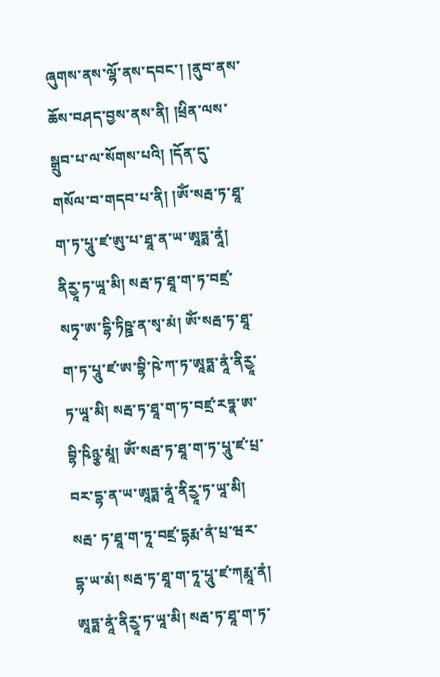ཞུགས་ནས་ལྷོ་ནས་དབང་། །ནུབ་ནས་ཆོས་བཤད་བྱས་ནས་ནི། །ཕྲིན་ལས་སྒྲུབ་པ་ལ་སོགས་པའི། །དོན་དུ་ གསོལ་བ་གདབ་པ་ནི། །ཨོཾ་སརྦ་ཏ་ཐཱ་ག་ཏ་པཱུ་ཛ་ཨུ་པ་ཐཱ་ན་ཡ་ཨཱཏྨ་ནཱཾ། ནིརྱཱ་ཏ་ཡཱ་མི། སརྦ་ཏ་ཐཱ་ག་ཏ་བཛྲ་སཏྭ་ཨ་དྷི་ཏིཥྛ་ན་སྭ་མཾ། ཨོཾ་སརྦ་ཏ་ཐཱ་ག་ཏ་པཱུ་ཛ་ཨ་བྷི་ཥེ་ཀ་ཏ་ཨཱཏྨ་ནཱཾ་ནིརྱཱ་ཏ་ཡཱ་མི། སརྦ་ཏ་ཐཱ་ག་ཏ་བཛྲ་རཏྣ་ཨ་བྷི་ཥིཉྩ་མཱཾ། ཨོཾ་སརྦ་ཏ་ཐཱ་ག་ཏ་པཱུ་ཛ་པྲ་བར་དྷ་ན་ཡ་ཨཱཏྨ་ནཱཾ་ནིརྱཱ་ཏ་ཡཱ་མི། སརྦ་ ཏ་ཐཱ་ག་ཏཱ་བཛྲ་དྷརྨ་ནཾ་པྲ་ཝར་དྷ་ཡ་མཾ། སརྦ་ཏ་ཐཱ་ག་ཏཱ་པཱུ་ཛ་ཀརྨཱ་ནཾ། ཨཱཏྨ་ནཱཾ་ནིརྱཱ་ཏ་ཡཱ་མི། སརྦ་ཏ་ཐཱ་ག་ཏ་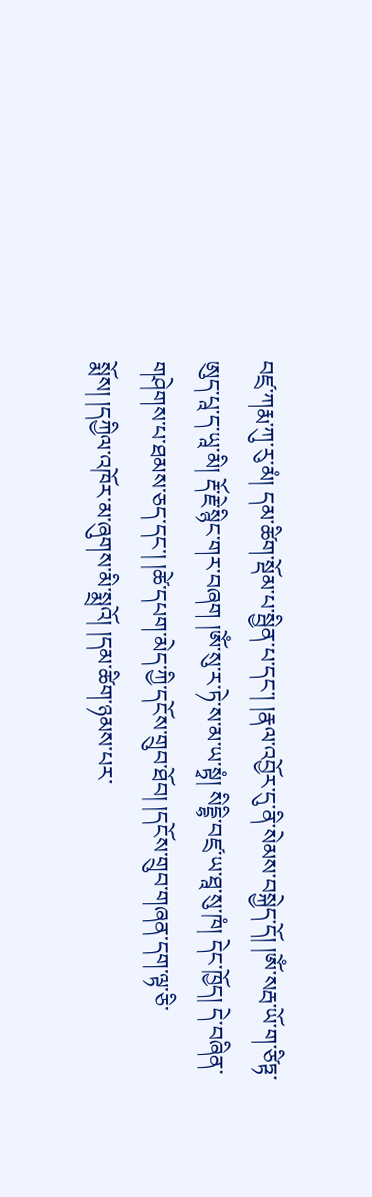བཛྲ་ཀརྨ་ཀུ་རུ་མཾ། དམ་ཚིག་སྡོམ་པ་སྦྱིན་པ་དང་། །རྣལ་འབྱོར་དུ་ནི་སེམས་བསྐྱེད་དོ། །ཨོཾ་སརྦ་ཡོ་ག་ཙིཏྟ་ཨུད་པཱ་ད་ཡཱ་མི། རྡོ་རྗེ་སྙིང་གར་བཞག །ཨོཾ་སུ་ར་ཏེ་ས་མ་ཡ་སྟྭཾ། སིདྡྷི་བཛྲ་ཡ་ཐཱ་སུ་ཁཾ། དེང་ཁྱོད། དེ་བཞིན་གཤེགས་པ་ཐམས་ཅད་དང་། །ཚེ་དཔག་མེད་ཀྱི་དངོས་གྲུབ་ཐོབ། །དངོས་གྲུབ་གཞན་དག་ལྟ་ཅི་སྨོས། །དཀྱིལ་འཁོར་མ་ཞུགས་མི་སྨྲའོ། །དམ་ཚིག་ཉམས་པར་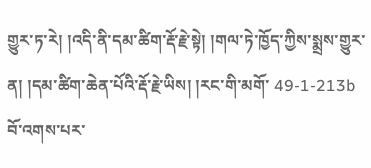གྱུར་ཏ་རེ། །འདི་ནི་དམ་ཚིག་རྡོ་རྗེ་སྟེ། །གལ་ཏེ་ཁྱོད་ཀྱིས་སྨྲས་གྱུར་ན། །དམ་ཚིག་ཆེན་པོའི་རྡོ་རྗེ་ཡིས། །རང་གི་མགོ་ 49-1-213b བོ་འགས་པར་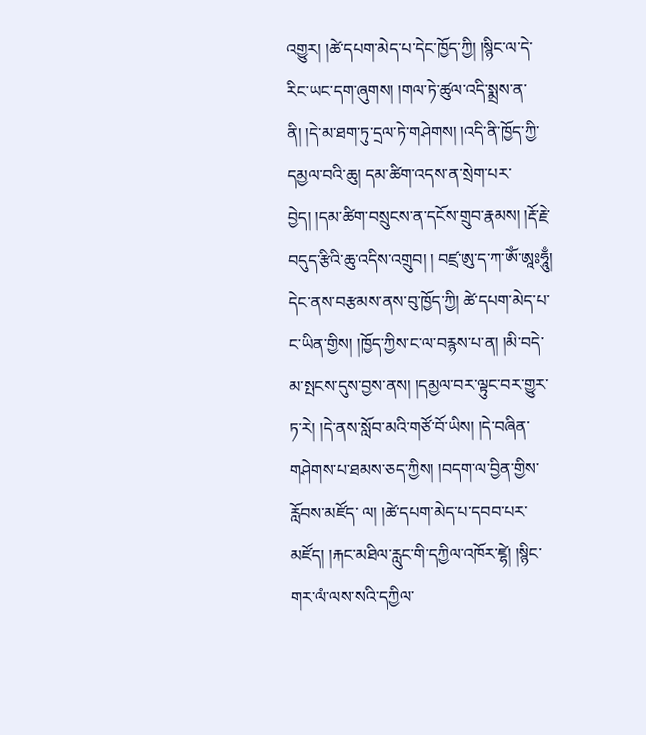འགྱུར། །ཚེ་དཔག་མེད་པ་དེང་ཁྱོད་ཀྱི། །སྙིང་ལ་དེ་རིང་ཡང་དག་ཞུགས། །གལ་ཏེ་ཚུལ་འདི་སྨྲས་ན་ནི། །དེ་མ་ཐག་ཏུ་དྲལ་ཏེ་གཤེགས། །འདི་ནི་ཁྱོད་ཀྱི་དམྱལ་བའི་ཆུ། དམ་ཚིག་འདས་ན་སྲེག་པར་བྱེད། །དམ་ཚིག་བསྲུངས་ན་དངོས་གྲུབ་རྣམས། །རྡོ་རྗེ་བདུད་རྩིའི་ཆུ་འདིས་འགྲུབ། ། བཛྲ་ཨུ་ད་ཀ་ཨོཾ་ཨཱཿཧཱུྃ། དེང་ནས་བརྩམས་ནས་བུ་ཁྱོད་ཀྱི། ཚེ་དཔག་མེད་པ་ང་ཡིན་གྱིས། །ཁྱོད་ཀྱིས་ང་ལ་བརྙས་པ་ན། །མི་བདེ་མ་སྤངས་དུས་བྱས་ནས། །དམྱལ་བར་ལྟུང་བར་གྱུར་ཏ་རེ། །དེ་ནས་སློབ་མའི་གཙོ་བོ་ཡིས། །དེ་བཞིན་གཤེགས་པ་ཐམས་ཅད་ཀྱིས། །བདག་ལ་བྱིན་གྱིས་རློབས་མཛོད་ ལ། །ཚེ་དཔག་མེད་པ་དབབ་པར་མཛོད། །རྐང་མཐིལ་རླུང་གི་དཀྱིལ་འཁོར་ཛྷེ། །སྙིང་གར་ལཾ་ལས་སའི་དཀྱིལ་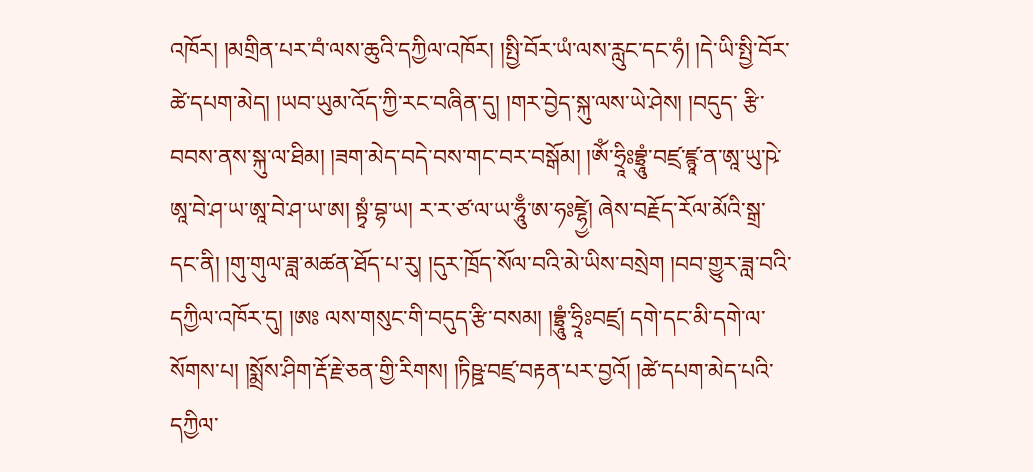འཁོར། །མགྲིན་པར་བཾ་ལས་ཆུའི་དཀྱིལ་འཁོར། །སྤྱི་བོར་ཡཾ་ལས་རླུང་དང་ཧཾ། །དེ་ཡི་སྤྱི་བོར་ཚེ་དཔག་མེད། །ཡབ་ཡུམ་འོད་ཀྱི་རང་བཞིན་དུ། །གར་བྱེད་སྐུ་ལས་ཡེ་ཤེས། །བདུད་ རྩི་བབས་ནས་སྐུ་ལ་ཐིམ། །ཟག་མེད་བདེ་བས་གང་བར་བསྒོམ། །ཨོཾ་ཧྲཱིཿབྷྲཱུཾ་བཛྲ་ཛྙཱ་ན་ཨཱ་ཡུ་ཥེ་ཨཱ་བེ་ཤ་ཡ་ཨཱ་བེ་ཤ་ཡ་ཨ། སྟྭཾ་བྷ་ཡ། ར་ར་ཙ་ལ་ཡ་ཧཱུྃ་ཨ་ཧཿཛྷྱེ། ཞེས་བརྗོད་རོལ་མོའི་སྒྲ་དང་ནི། །གུ་གུལ་ཟླ་མཚན་ཐོད་པ་རུ། །དུར་ཁྲོད་སོལ་བའི་མེ་ཡིས་བསྲེག །བབ་གྱུར་ཟླ་བའི་དཀྱིལ་འཁོར་དུ། །ཨཿ ལས་གསུང་གི་བདུད་རྩི་བསམ། །བྷྲཱུཾ་ཧྲཱིཿབཛྲ། དགེ་དང་མི་དགེ་ལ་སོགས་པ། །སྨྲོས་ཤིག་རྡོ་རྗེ་ཅན་གྱི་རིགས། །ཏིཥྛ་བཛྲ་བརྟན་པར་བྱའོ། །ཚེ་དཔག་མེད་པའི་དཀྱིལ་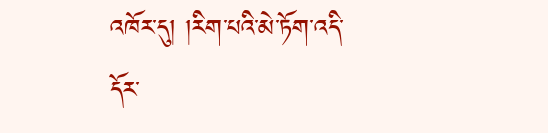འཁོར་དུ། །རིག་པའི་མེ་ཏོག་འདི་དོར་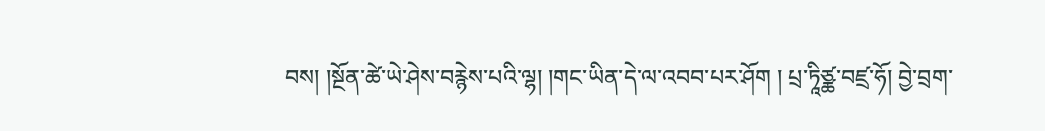བས། །སྔོན་ཚེ་ཡེ་ཤེས་བརྙེས་པའི་ལྷ། །གང་ཡིན་དེ་ལ་འབབ་པར་ཤོག ། པྲ་ཏཱིཙྪ་བཛྲ་ཧོ། བྱེ་བྲག་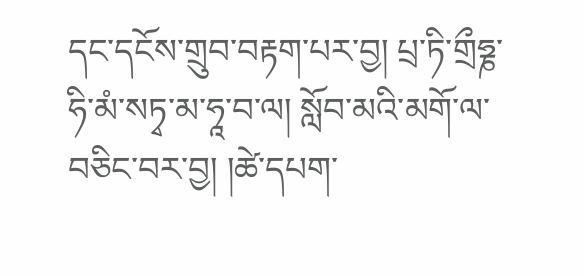དང་དངོས་གྲུབ་བརྟག་པར་བྱ། པྲ་ཏི་གྲྀཧྞ་ཧི་མཾ་སཏྭ་མ་ཧཱ་བ་ལ། སློབ་མའི་མགོ་ལ་བཅིང་བར་བྱ། །ཚེ་དཔག་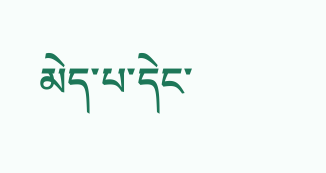མེད་པ་དེང་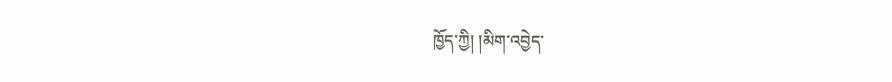ཁྱོད་ཀྱི། །མིག་འབྱེད་